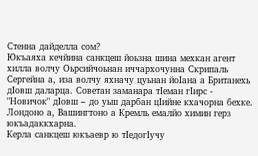Стенна дайделла сом?
Юкъаяха кечйина санкцеш йоьзна шина мехкан агент хилла волчу Оьрсийчоьнан иччархочунна Скрипаль Сергейна а, иза волчу яхначу цуьнан йоIана а Британехь дIовш даларца. Советан заманара тIеман гIирс - "Новичок" дIовш – до уьш дарбан цIийне кхачорна бехке. Лондоно а, Вашингтоно а Кремль емалйо химин герз юкъадаккхарна.
Керла санкцеш юкъаевр ю тIедогIучу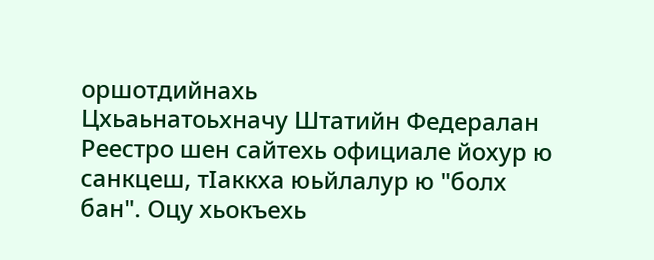оршотдийнахь
Цхьаьнатоьхначу Штатийн Федералан Реестро шен сайтехь официале йохур ю санкцеш, тIаккха юьйлалур ю "болх бан". Оцу хьокъехь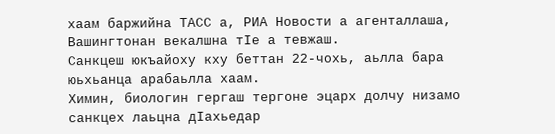хаам баржийна ТАСС а, РИА Новости а агенталлаша, Вашингтонан векалшна тIе а тевжаш.
Санкцеш юкъайоху кху беттан 22-чохь, аьлла бара юьхьанца арабаьлла хаам.
Химин, биологин гергаш тергоне эцарх долчу низамо санкцех лаьцна дIахьедар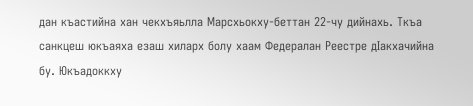дан къастийна хан чекхъяьлла Марсхьокху-беттан 22-чу дийнахь. Ткъа санкцеш юкъаяха езаш хиларх болу хаам Федералан Реестре дIакхачийна бу. Юкъадоккху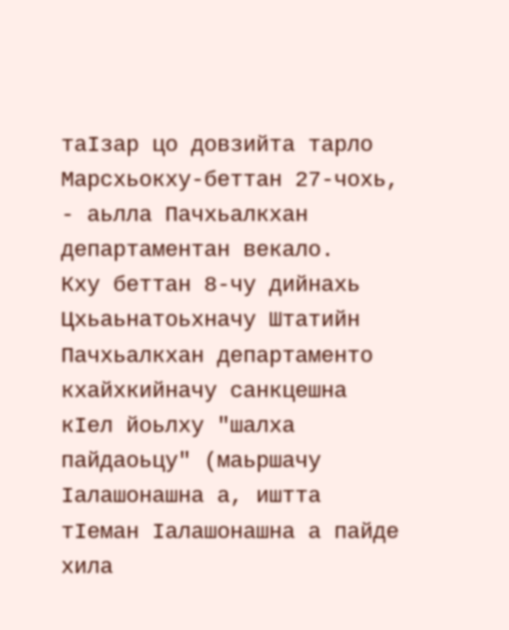таIзар цо довзийта тарло Марсхьокху-беттан 27-чохь, - аьлла Пачхьалкхан департаментан векало.
Кху беттан 8-чу дийнахь Цхьаьнатоьхначу Штатийн Пачхьалкхан департаменто кхайхкийначу санкцешна кIел йоьлху "шалха пайдаоьцу" (маьршачу Iалашонашна а, иштта тIеман Iалашонашна а пайде хила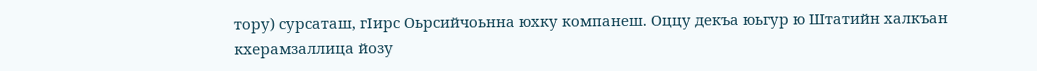тору) сурсаташ, гIирс Оьрсийчоьнна юхку компанеш. Оццу декъа юьгур ю Штатийн халкъан кхерамзаллица йозу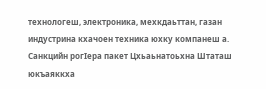технологеш, электроника, мехкдаьттан, газан индустрина кхачоен техника юхку компанеш а.
Санкцийн рогIера пакет Цхьаьнатоьхна Штаташ юкъаяккха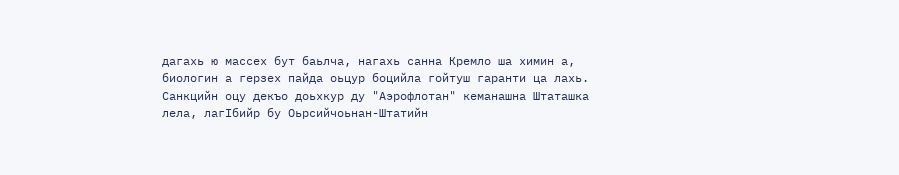дагахь ю массех бут баьлча, нагахь санна Кремло ша химин а, биологин а герзех пайда оьцур боцийла гойтуш гаранти ца лахь. Санкцийн оцу декъо доьхкур ду "Аэрофлотан" кеманашна Штаташка лела, лагIбийр бу Оьрсийчоьнан-Штатийн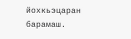йохкьэцаран барамаш.